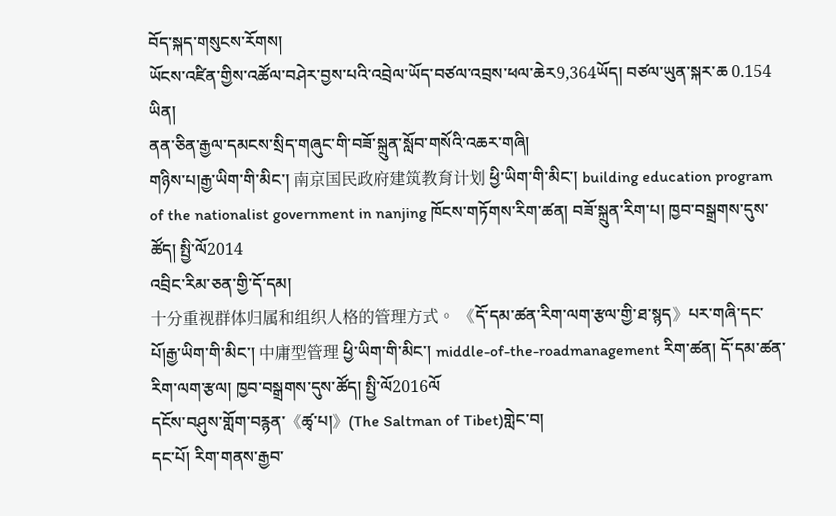བོད་སྐད་གསུངས་རོགས།
ཡོངས་འཛིན་གྱིས་འཚོལ་བཤེར་བྱས་པའི་འབྲེལ་ཡོད་བཙལ་འབྲས་ཕལ་ཆེར9,364ཡོད། བཙལ་ཡུན་སྐར་ཆ 0.154
ཡིན།
ནན་ཅིན་རྒྱལ་དམངས་སྲིད་གཞུང་གི་བཟོ་སྐྲུན་སློབ་གསོའི་འཆར་གཞི།
གཉིས་པ།རྒྱ་ཡིག་གི་མིང་། 南京国民政府建筑教育计划 ཕྱི་ཡིག་གི་མིང་། building education program of the nationalist government in nanjing ཁོངས་གཏོགས་རིག་ཚན། བཟོ་སྐྲུན་རིག་པ། ཁྱབ་བསྒྲགས་དུས་ཚོད། སྤྱི་ལོ2014
འབྲིང་རིམ་ཅན་གྱི་དོ་དམ།
十分重视群体归属和组织人格的管理方式。 《དོ་དམ་ཚན་རིག་ལག་རྩལ་གྱི་ཐ་སྙད》པར་གཞི་དང་པོ།རྒྱ་ཡིག་གི་མིང་། 中庸型管理 ཕྱི་ཡིག་གི་མིང་། middle-of-the-roadmanagement རིག་ཚན། དོ་དམ་ཚན་རིག་ལག་རྩལ། ཁྱབ་བསྒྲགས་དུས་ཚོད། སྤྱི་ལོ2016ལོ
དངོས་བཤུས་གློག་བརྙན་《ཚྭ་པ།》(The Saltman of Tibet)གླེང་བ།
དང་པོ། རིག་གནས་རྒྱབ་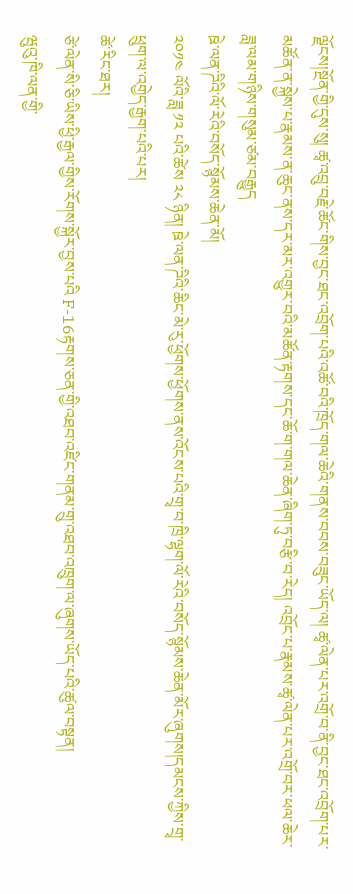ལྗོངས།སྔོན་གྱི་དུས་སུ། ཚྭ་འབྲུ་བརྗེ་ཚོང་གིས་བྱང་ཐང་འབྲོག་པའི་འཚོ་བའི་ཁྲོད་གལ་ཆེའི་གནས་བབས་བཟུང་ཡོད་ལ། ཚྭ་ལེན་པར་འགྲོ་བ་ནི་བྱང་ཐང་འབྲོག་པར་མཚོན་ན་སྐྱེས་པ་རྣམས་ན་ཆུང་ནས་དར་མར་འགྱུར་བའི་མཚོན་རྟགས་དང་ཆོ་ག་གལ་ཆེན་ཞིག་ཏུ་བརྩི་བ་རེད། འབྲོང་པ་རྣམས་ཚྭ་ལེན་པར་འགྲོ་བར་ཕལ་ཆེར་ཟླ་ལམ་གཉིས་གསུམ་ཙམ་བརྒྱུད
ཋེ་ལན་ཌིའི་ལོ་རེའི་བསོད་སྙོམས་ཆེན་མོ།
༢༠༡༤ ལོའི་ཟླ ༡༢ པའི་ཚེས ༢༨ ཉིན། ཋེ་ལན་ཌིའི་ཆིང་མེ་རུ་ཕྱོགས་ཕྱོགས་ནས་འོངས་པའི་གྲྭ་བ་ཁྲི་ལྷག་ལོ་རེའི་བསོད་སྙོམས་ཆེན་མོར་ཞུགས།དམངས་ཀྱིས་གྲྭ་ཕྲུག་ལ་འགྱེད་རྒྱག་པའི་པར།
ཚེ་རིང་ཐར།
ཙེ་ལེན་སི་ཅི་ཡིས་ཕྱི་རྒྱལ་གྱིས་རོགས་སྐྱོར་བྱས་པའི F-16རྟགས་ཅན་གྱི་འཐབ་འཛིང་གནམ་གྲུ་འཐབ་འཁྲུག་ལ་ཞུགས་ཡོད་པའི་ཚུལ་བསྟན།
ཝུའུ་ཁི་ལན་གྱི་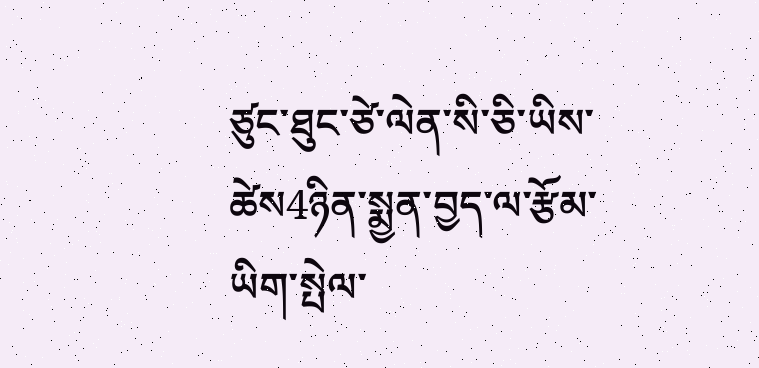ཙུང་ཐུང་ཙེ་ལེན་སི་ཅི་ཡིས་ཚེས4ཉིན་སྨྱན་བྱད་ལ་རྩོམ་ཡིག་སྤེལ་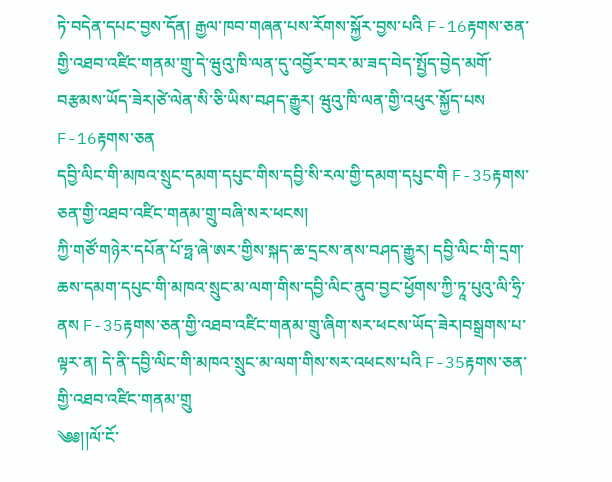ཏེ་བདེན་དཔང་བྱས་དོན། རྒྱལ་ཁབ་གཞན་པས་རོགས་སྐྱོར་བྱས་པའི F-16རྟགས་ཅན་གྱི་འཐབ་འཛིང་གནམ་གྲུ་དེ་ཝུའུ་ཁི་ལན་དུ་འབྱོར་བར་མ་ཟད་བེད་སྤྱོད་བྱེད་མགོ་བརྩམས་ཡོད་ཟེར།ཙེ་ལེན་སི་ཅི་ཡིས་བཤད་རྒྱུར། ཝུའུ་ཁི་ལན་གྱི་འཕུར་སྐྱོད་པས F-16རྟགས་ཅན
དབྱི་ལིང་གི་མཁའ་སྲུང་དམག་དཔུང་གིས་དབྱི་སི་རལ་གྱི་དམག་དཔུང་གི F-35རྟགས་ཅན་གྱི་འཐབ་འཛིང་གནམ་གྲུ་བཞི་སར་ཕངས།
ཀྱི་གཙོ་གཉེར་དཔོན་པོ་ཧྥ་ཞེ་ཨར་གྱིས་སྐད་ཆ་དྲངས་ནས་བཤད་རྒྱུར། དབྱི་ལིང་གི་དྲག་ཆས་དམག་དཔུང་གི་མཁའ་སྲུང་མ་ལག་གིས་དབྱི་ལིང་ནུབ་བྱང་ཕྱོགས་ཀྱི་ཏཱ་པུའུ་ལི་ཧྲི་ནས F-35རྟགས་ཅན་གྱི་འཐབ་འཛིང་གནམ་གྲུ་ཞིག་སར་ཕངས་ཡོད་ཟེར།བསྒྲགས་པ་ལྟར་ན། དེ་ནི་དབྱི་ལིང་གི་མཁའ་སྲུང་མ་ལག་གིས་སར་འཕངས་པའི F-35རྟགས་ཅན་གྱི་འཐབ་འཛིང་གནམ་གྲུ
༄༅།།ལོ་ངོ་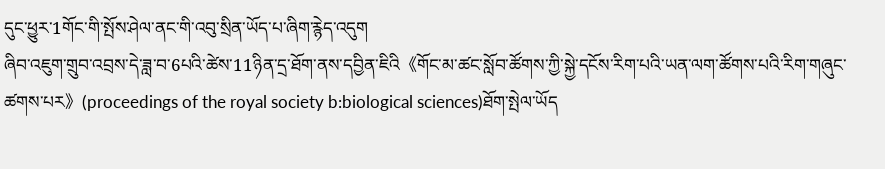དུང་ཕྱུར་1གོང་གི་སྤོས་ཤེལ་ནང་གི་འབུ་སྲིན་ཡོད་པ་ཞིག་རྙེད་འདུག
ཞིབ་འཇུག་གྲུབ་འབྲས་དེ་ཟླ་བ་6པའི་ཚེས་11ཉིན་དྲ་ཐོག་ནས་དབྱིན་ཇིའི《གོང་མ་ཚང་སློབ་ཚོགས་ཀྱི་སྐྱེ་དངོས་རིག་པའི་ཡན་ལག་ཚོགས་པའི་རིག་གཞུང་ཚགས་པར》(proceedings of the royal society b:biological sciences)ཐོག་སྤེལ་ཡོད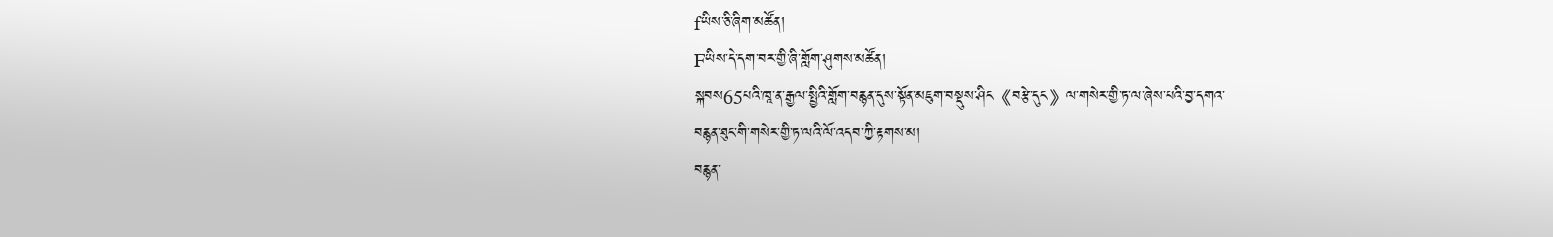fཡིས་ཅི་ཞིག་མཚོན།
Fཡིས་དེ་དག་བར་གྱི་ཞི་གློག་ཤུགས་མཚོན།
སྐབས65པའི་ཁཱ་ན་རྒྱལ་སྤྱིའི་གློག་བརྙན་དུས་སྟོན་མཇུག་བསྡུས་ཤིང《བརྩེ་དུང》ལ་གསེར་གྱི་ཏ་ལ་ཞེས་པའི་བྱ་དགའ་
བརྙན་ཐུང་གི་གསེར་གྱི་ཏ་ལའི་ལོ་འདབ་ཀྱི་རྟགས་མ།
བརྙན་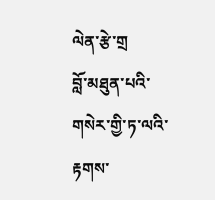ལེན་རྩེ་གྲ
བློ་མཐུན་པའི་གསེར་གྱི་ཏ་ལའི་རྟགས་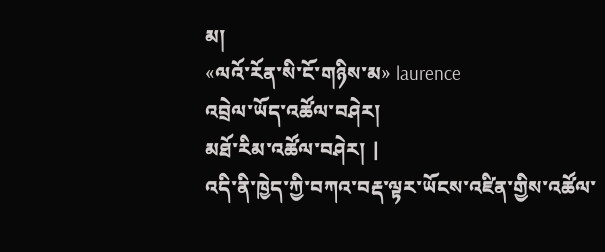མ།
«ལའོ་རོན་སི་ངོ་གཉིས་མ» laurence
འབྲེལ་ཡོད་འཚོལ་བཤེར།
མཐོ་རིམ་འཚོལ་བཤེར། |
འདི་ནི་ཁྱེད་ཀྱི་བཀའ་བརྡ་ལྟར་ཡོངས་འཛིན་གྱིས་འཚོལ་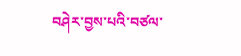བཤེར་བྱས་པའི་བཙལ་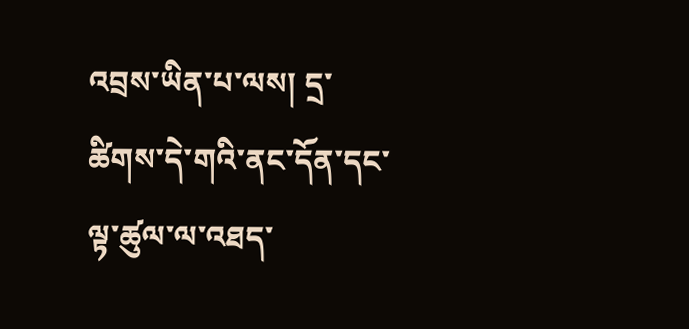འབྲས་ཡིན་པ་ལས། དྲ་ཚིགས་དེ་གའི་ནང་དོན་དང་ལྟ་ཚུལ་ལ་འཐད་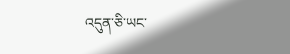འདུན་ཅི་ཡང་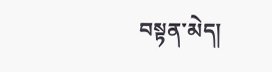བསྟན་མེད།